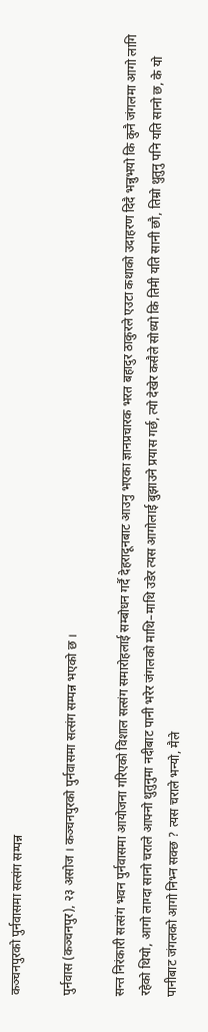कञ्चनपुरको पुर्नवासमा सत्संग सम्पन्न

पुर्नवास (कञ्चनपुर), २३ असोज । कञ्चनपुरको पुर्नवासमा सत्संग सम्पन्न भएको छ ।

सन्त निरंकारी सत्संग भवन पुर्नवासमा आयोजना गरिएको विशाल सत्संग समारोहलाई सम्बोधन गर्दै देहरादूनबाट आउनु भएका ज्ञानप्रचारक भरत बहादुर ठाकुरले एउटा कथाको उदाहरण दिदै भन्नुभयो कि कुनै जंगलमा आगो लागि रहेको थियो, आगो लाग्दा सानो चराले आफ्नो थुतुनुमा नदीबाट पानी भरेर जंगलको माथि–माथि उडेर त्यस आगोलाई बुझाउने प्रयास गर्छ, त्यो देखेर कसैले सोध्यो कि तिमी यति सानी छौ, तिम्रो थुतुनु पनि यति सानो छ, के यो पानीबाट जंगलको आगो निभ्न सक्छ ? त्यस चराले भन्यो, मैले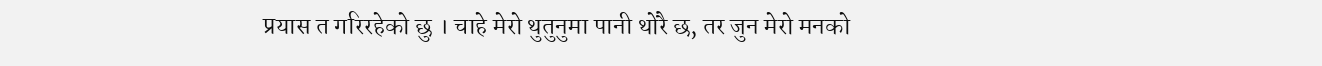प्रयास त गरिरहेको छु । चाहे मेरो थुतुनुमा पानी थोरै छ, तर जुन मेरो मनको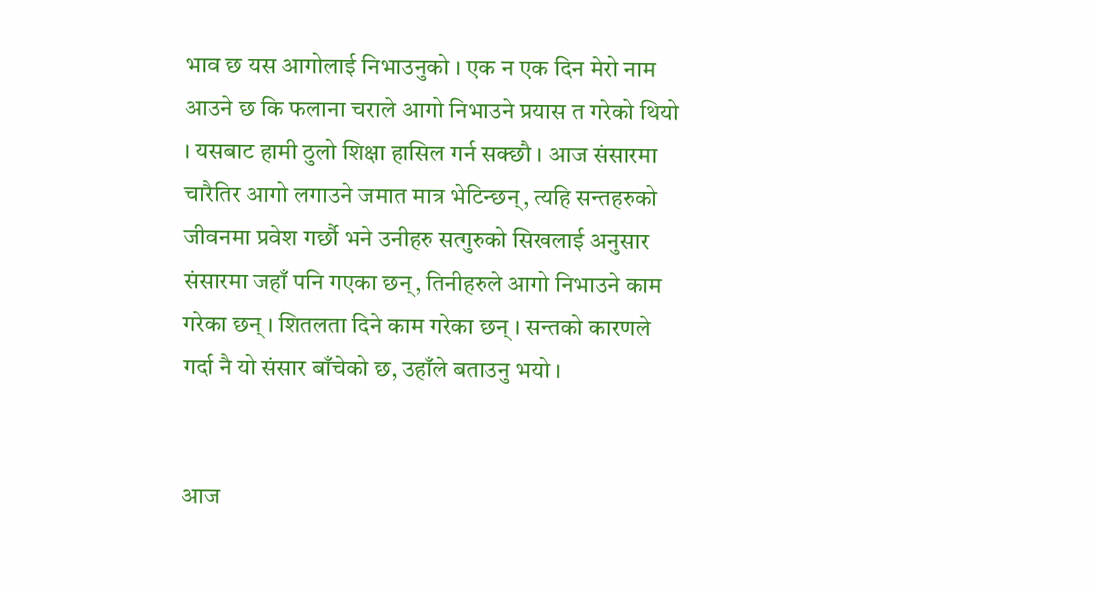भाव छ यस आगोलाई निभाउनुको । एक न एक दिन मेरो नाम आउने छ कि फलाना चराले आगो निभाउने प्रयास त गरेको थियो । यसबाट हामी ठुलो शिक्षा हासिल गर्न सक्छौ । आज संसारमा चारैतिर आगो लगाउने जमात मात्र भेटिन्छन्, त्यहि सन्तहरुको जीवनमा प्रवेश गर्छौ भने उनीहरु सत्गुरुको सिखलाई अनुसार संसारमा जहाँ पनि गएका छन्, तिनीहरुले आगो निभाउने काम गरेका छन् । शितलता दिने काम गरेका छन् । सन्तको कारणले गर्दा नै यो संसार बाँचेको छ, उहाँले बताउनु भयो ।


आज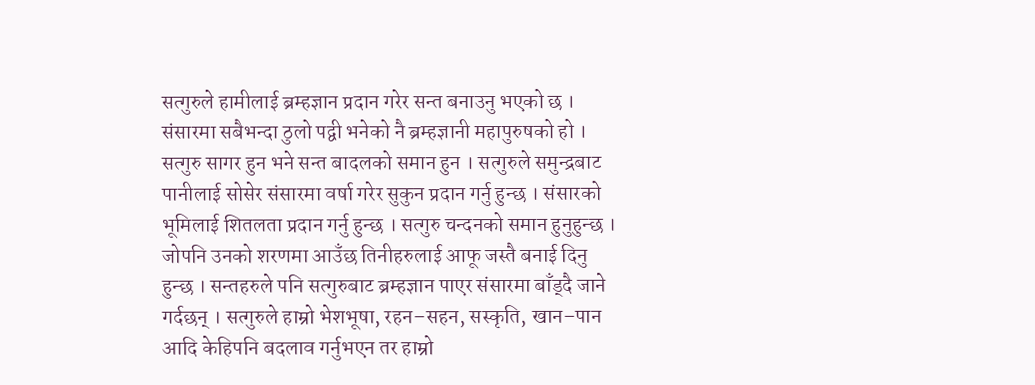सत्गुरुले हामीलाई ब्रम्हज्ञान प्रदान गरेर सन्त बनाउनु भएको छ । संसारमा सबैभन्दा ठुलो पद्वी भनेको नै ब्रम्हज्ञानी महापुरुषको हो । सत्गुरु सागर हुन भने सन्त बादलको समान हुन । सत्गुरुले समुन्द्रबाट पानीलाई सोसेर संसारमा वर्षा गरेर सुकुन प्रदान गर्नु हुन्छ । संसारको भूमिलाई शितलता प्रदान गर्नु हुन्छ । सत्गुरु चन्दनको समान हुनुहुन्छ । जोपनि उनको शरणमा आउँछ तिनीहरुलाई आफू जस्तै बनाई दिनु हुन्छ । सन्तहरुले पनि सत्गुरुबाट ब्रम्हज्ञान पाएर संसारमा बाँड्दै जाने गर्दछन् । सत्गुरुले हाम्रो भेशभूषा, रहन–सहन, सस्कृति, खान–पान आदि केहिपनि बदलाव गर्नुभएन तर हाम्रो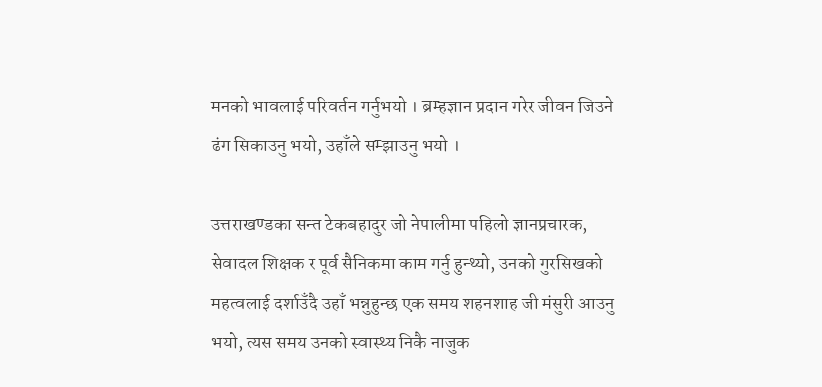मनको भावलाई परिवर्तन गर्नुभयो । ब्रम्हज्ञान प्रदान गरेर जीवन जिउने ढंग सिकाउनु भयो, उहाँले सम्झाउनु भयो ।

उत्तराखण्डका सन्त टेकबहादुर जो नेपालीमा पहिलो ज्ञानप्रचारक, सेवादल शिक्षक र पूर्व सैनिकमा काम गर्नु हुन्थ्यो, उनको गुरसिखको महत्वलाई दर्शाउँदै उहाँ भन्नुहुन्छ एक समय शहनशाह जी मंसुरी आउनु भयो, त्यस समय उनको स्वास्थ्य निकै नाजुक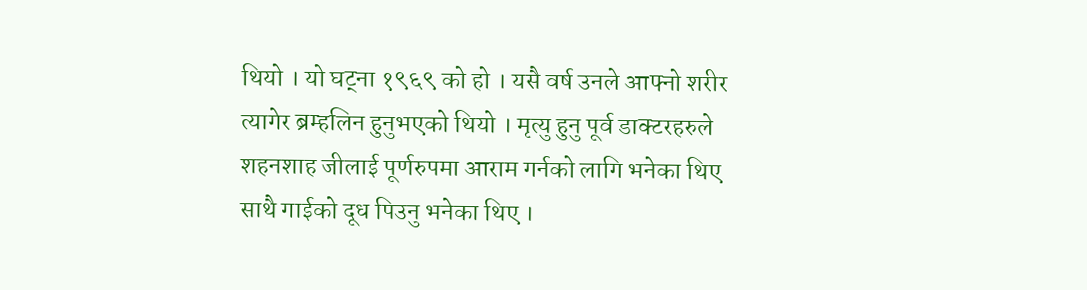थियो । यो घट्ना १९६९ को हो । यसै वर्ष उनले आफ्नो शरीर त्यागेर ब्रम्हलिन हुनुभएको थियो । मृत्यु हुनु पूर्व डाक्टरहरुले शहनशाह जीलाई पूर्णरुपमा आराम गर्नको लागि भनेका थिए साथै गाईको दूध पिउनु भनेका थिए ।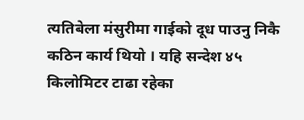त्यतिबेला मंसुरीमा गाईको दूध पाउनु निकै कठिन कार्य थियो । यहि सन्देश ४५ किलोमिटर टाढा रहेका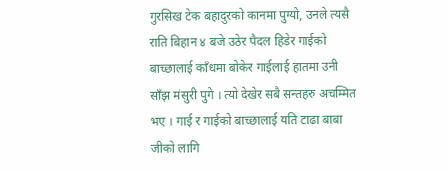गुरसिख टेक बहादुरको कानमा पुग्यो, उनले त्यसै राति बिहान ४ बजे उठेर पैदल हिडेर गाईको बाच्छालाई काँधमा बोकेर गाईलाई हातमा उनी साँझ मंसुरी पुगे । त्यो देखेर सबै सन्तहरु अचम्मित भए । गाई र गाईको बाच्छालाई यति टाढा बाबा जीको लागि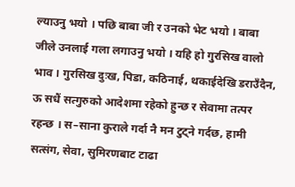ल्याउनु भयो । पछि बाबा जी र उनको भेट भयो । बाबा जीले उनलाई गला लगाउनु भयो । यहि हो गुरसिख वालो भाव । गुरसिख दुःख, पिडा, कठिनाई, थकाईदेखि डराउँदैन, ऊ सधैं सत्गुरुको आदेशमा रहेको हुन्छ र सेवामा तत्पर रहन्छ । स–साना कुराले गर्दा नै मन टुट्ने गर्दछ, हामी सत्संग, सेवा, सुमिरणबाट टाढा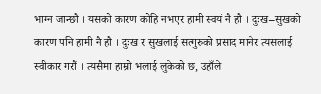भाग्न जान्छौ । यसको कारण कोहि नभएर हामी स्वयं नै हौ । दुःख–सुखको कारण पनि हामी नै हौ । दुःख र सुखलाई सत्गुरुको प्रसाद मानेर त्यसलाई स्वीकार गरौं । त्यसैमा हाम्रो भलाई लुकेको छ, उहाँले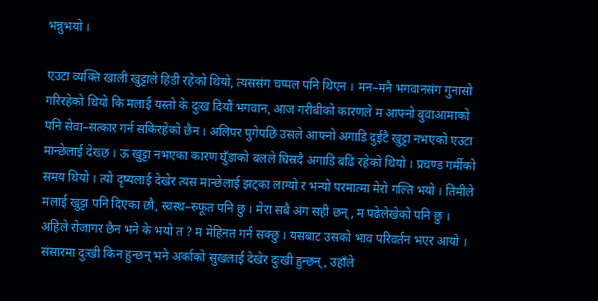भन्नुभयो ।

एउटा व्यक्ति खाली खुट्टाले हिडी रहेको थियो, त्यससंग चप्पल पनि थिएन । मन–मनै भगवानसंग गुनासो गरिरहेको थियो कि मलाई यस्तो के दुःख दियौं भगवान, आज गरीबीको कारणले म आफ्नो बुवाआमाको पनि सेवा–सत्कार गर्न सकिरहेको छैन । अलिपर पुगेपछि उसले आफ्नो अगाडि दुईटै खुट्टा नभएको एउटा मान्छेलाई देख्छ । ऊ खुट्टा नभएका कारण घुँडाको बलले घिस्रदै अगाडि बढि रहेको थियो । प्रचण्ड गर्मीको समय थियो । त्यो दृष्यलाई देखेर त्यस मान्छेलाई झट्का लाग्यो र भन्यो परमात्मा मेरो गल्ति भयो । तिमीले मलाई खुट्टा पनि दिएका छौ, स्वस्थ–स्र्फूत पनि छु । मेरा सबै अंग सही छन्, म पढेलेखेको पनि छु । अहिले रोजागर छैन भने के भयो त ? म मेहिनत गर्न सक्छु । यसबाट उसको भाव परिवर्तन भएर आयो । संसारमा दुःखी किन हुन्छन् भने अर्काको सुखलाई देखेर दुःखी हुन्छन्, उहाँले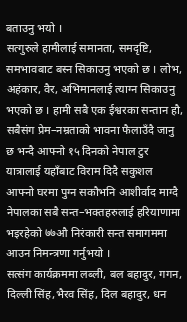बताउनु भयो ।
सत्गुरुले हामीलाई समानता, समदृष्टि, समभावबाट बस्न सिकाउनु भएको छ । लोभ, अहंकार, वैर, अभिमानलाई त्याग्न सिकाउनु भएको छ । हामी सबै एक ईश्वरका सन्तान हौ, सबैसंग प्रेम–नम्रताको भावना फैलाउँदै जानु छ भन्दै आफ्नो १५ दिनको नेपाल टुर यात्रालाई यहाँबाट विराम दिदै सकुशल आफ्नो घरमा पुग्न सकौभनि आशीर्वाद माग्दै नेपालका सबै सन्त–भक्तहरुलाई हरियाणामा भइरहेको ७७औ निरंकारी सन्त समागममा आउन निमन्त्रणा गर्नुभयो ।
सत्संग कार्यक्रममा लब्ली, बल बहादुर, गगन, दिल्ली सिंह,भैरव सिंह, दिल बहादुर, धन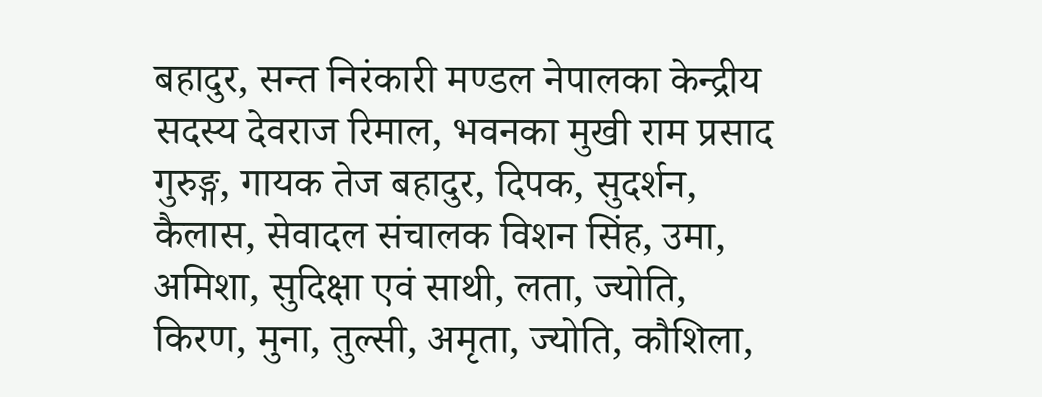बहादुर, सन्त निरंकारी मण्डल नेपालका केन्द्रीय सदस्य देवराज रिमाल, भवनका मुखी राम प्रसाद गुरुङ्ग, गायक तेज बहादुर, दिपक, सुदर्शन, कैलास, सेवादल संचालक विशन सिंह, उमा, अमिशा, सुदिक्षा एवं साथी, लता, ज्योति, किरण, मुना, तुल्सी, अमृता, ज्योति, कौशिला,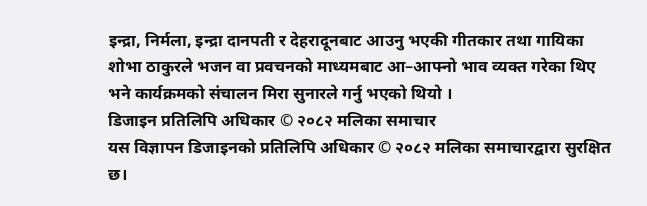इन्द्रा, निर्मला, इन्द्रा दानपती र देहरादूनबाट आउनु भएकी गीतकार तथा गायिका शोभा ठाकुरले भजन वा प्रवचनको माध्यमबाट आ–आफ्नो भाव व्यक्त गरेका थिए भने कार्यक्रमको संचालन मिरा सुनारले गर्नु भएको थियो ।
डिजाइन प्रतिलिपि अधिकार © २०८२ मलिका समाचार
यस विज्ञापन डिजाइनको प्रतिलिपि अधिकार © २०८२ मलिका समाचारद्वारा सुरक्षित छ।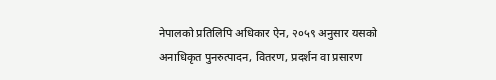नेपालको प्रतिलिपि अधिकार ऐन, २०५९ अनुसार यसको अनाधिकृत पुनरुत्पादन, वितरण, प्रदर्शन वा प्रसारण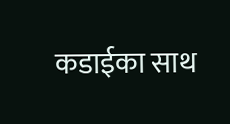कडाईका साथ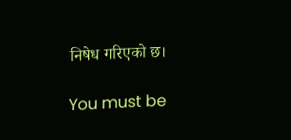निषेध गरिएको छ।

You must be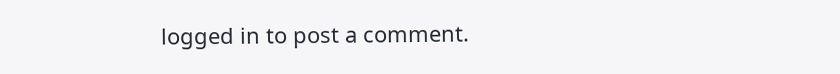logged in to post a comment.